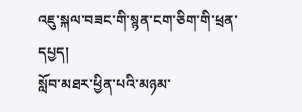འཇུ་སྐལ་བཟང་གི་སྙན་ངག་ཅིག་གི་ཕྲན་དཔྱད།
སློབ་མཐར་ཕྱིན་པའི་མཉམ་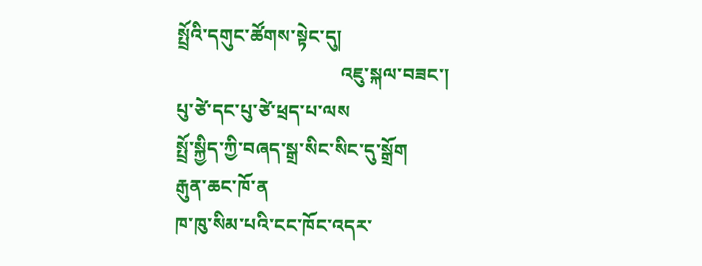སྤྲོའི་དགུང་ཚོགས་སྟེང་དུ།
                                   འཇུ་སྐལ་བཟང་།
པུ་ཙེ་དང་པུ་ཙེ་ཕྲད་པ་ལས
སྤྲོ་སྐྱིད་ཀྱི་བཞད་སྒྲ་སིང་སིང་དུ་སྒྲོག
རྒུན་ཆང་ཁོ་ན
ཁ་ཁུ་སིམ་པའི་ངང་ཁོང་འདར་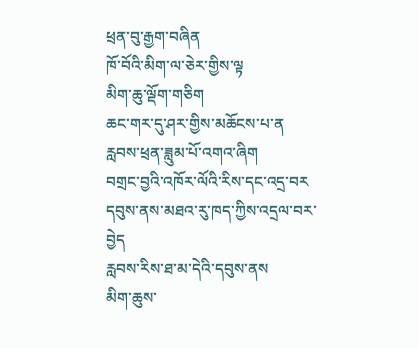ཕྲན་བུ་རྒྱག་བཞིན
ཁོ་བོའི་མིག་ལ་ཅེར་གྱིས་ལྟ
མིག་ཆུ་ལྡོག་གཅིག
ཆང་གར་དུ་ཤར་གྱིས་མཆོངས་པ་ན
རླབས་ཕྲན་ཟླུམ་པོ་འགའ་ཞིག
བགྲང་བྱའི་འཁོར་ལོའི་རིས་དང་འདྲ་བར
དབུས་ནས་མཐའ་རུ་ཁད་ཀྱིས་འདྲལ་བར་བྱེད
རླབས་རིས་ཐ་མ་དེའི་དབུས་ནས
མིག་ཆུས་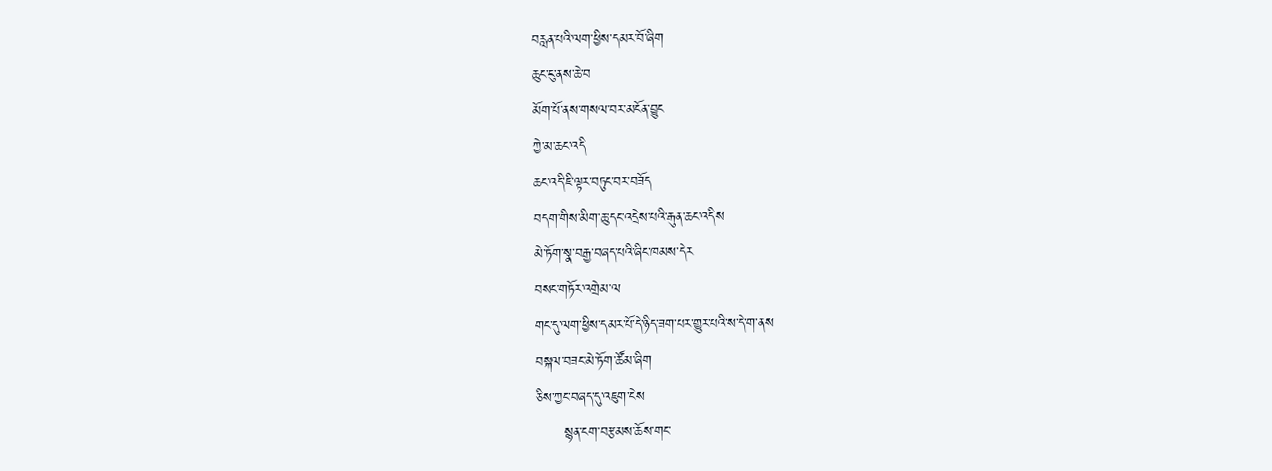བརླན་པའི་ལག་ཕྱིས་དམར་བོ་ཞིག
ཆུང་ངུ་ནས་ཆེ་བ
མོག་པོ་ནས་གསལ་བར་མངོན་བྱུང
ཀྱེ་མ་ཆང་འདི
ཆང་འདི་ཇི་ལྟར་བཏུང་བར་བཟོད
བདག་གིས་མིག་ཆུ་དང་འདྲེས་པའི་རྒུན་ཆང་འདིས
མེ་ཏོག་སྣ་བརྒྱ་བཞད་པའི་ཞིང་ཁམས་དེར
བསང་གཏོར་འགྲེམ་ལ
གང་དུ་ལག་ཕྱིས་དམར་པོ་དེ་ཉིད་ཟག་པར་གྱུར་པའི་ས་དེ་ག་ནས
བསྐལ་བཟང་མེ་ཏོག་ཚོམ་ཞིག
ཅིས་ཀྱང་བཞད་དུ་འཇུག་ངེས
      སྙན་ངག་བརྩམས་ཆོས་གང་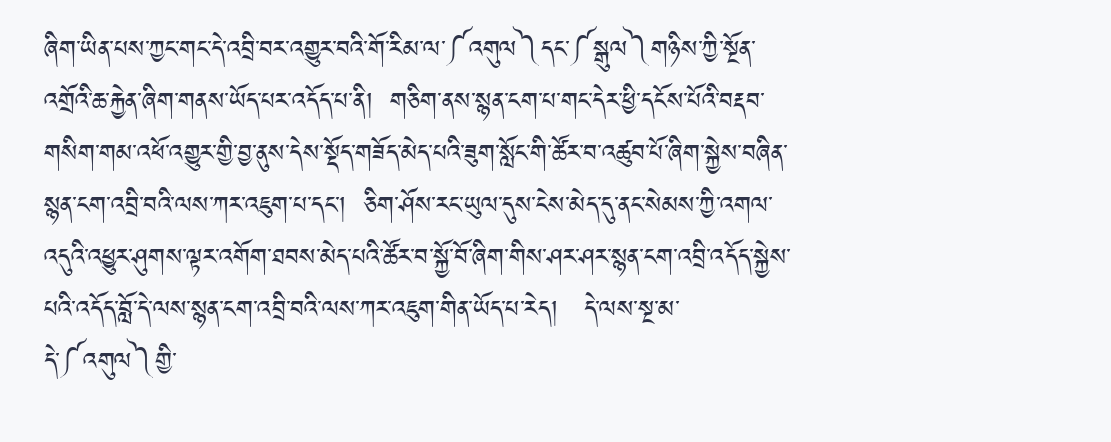ཞིག་ཡིན་པས་ཀྱང་གང་དེ་འབྲི་བར་འགྱུར་བའི་གོ་རིམ་ལ་༼འགུལ༽དང་༼སྒུལ༽གཉིས་ཀྱི་སྔོན་འགྲོའི་ཆ་རྐྱེན་ཞིག་གནས་ཡོད་པར་འདོད་པ་ནི།  གཅིག་ནས་སྙན་ངག་པ་གང་དེར་ཕྱི་དངོས་པོའི་བརྡབ་གསིག་གམ་འཕོ་འགྱུར་གྱི་བྱ་ནུས་དེས་སྡོད་གཟོད་མེད་པའི་ཟུག་སློང་གི་ཚོར་བ་འཚུབ་པོ་ཞིག་སྐྱེས་བཞིན་སྙན་ངག་འབྲི་བའི་ལས་ཀར་འཇུག་པ་དང་།  ཅིག་ཤོས་རང་ཡུལ་དུས་ངེས་མེད་དུ་ནང་སེམས་ཀྱི་འགལ་འདུའི་འཕྱུར་ཤུགས་ལྟར་འགོག་ཐབས་མེད་པའི་ཚོར་བ་སྐྱོ་བོ་ཞིག་གིས་ཤར་ཤར་སྙན་ངག་འབྲི་འདོད་སྐྱེས་པའི་འདོད་བློ་དེ་ལས་སྙན་ངག་འབྲི་བའི་ལས་ཀར་འཇུག་གིན་ཡོད་པ་རེད།   དེ་ལས་སྔ་མ་དེ་༼འགུལ༽གྱི་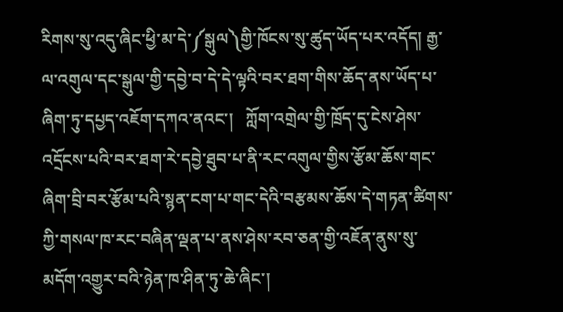རིགས་སུ་འདུ་ཞིང་ཕྱི་མ་དེ་༼སྒུལ༽གྱི་ཁོངས་སུ་ཚུད་ཡོད་པར་འདོད། རྒྱ་ལ་འགུལ་དང་སྒུལ་གྱི་དབྱེ་བ་དེ་དེ་ལྟའི་བར་ཐག་གིས་ཆོད་ནས་ཡོད་པ་ཞིག་ཏུ་དཔྱད་འཇོག་དཀའ་ནའང་།   ཀློག་འགྲེལ་གྱི་ཁྲོད་དུ་ངེས་ཤེས་འདྲོངས་པའི་བར་ཐག་རེ་དབྱེ་ཐུབ་པ་ནི་རང་འགུལ་གྱིས་རྩོམ་ཆོས་གང་ཞིག་བྲི་བར་རྩོམ་པའི་སྙན་ངག་པ་གང་དེའི་བརྩམས་ཆོས་དེ་གཏན་ཚིགས་ཀྱི་གསལ་ཁ་རང་བཞིན་ལྡན་པ་ནས་ཤེས་རབ་ཅན་གྱི་འཇོན་ནུས་སུ་མདོག་འགྱུར་བའི་ཉེན་ཁ་ཤིན་ཏུ་ཆེ་ཞིང་།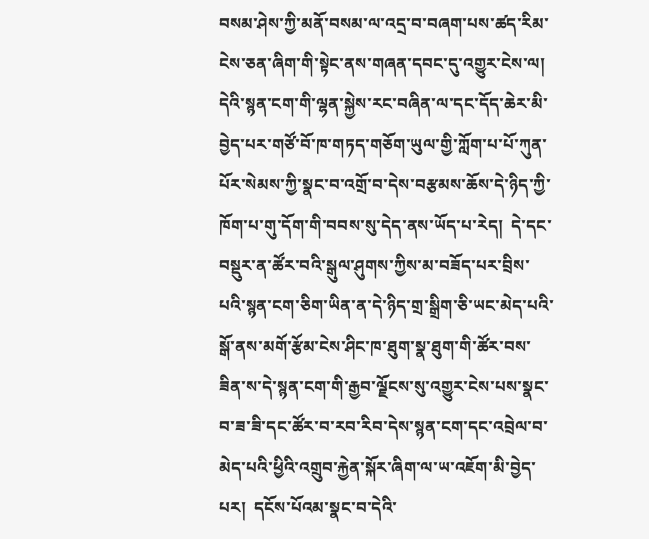བསམ་ཤེས་ཀྱི་མནོ་བསམ་ལ་འདྲ་བ་བཞག་པས་ཚད་རིམ་ངེས་ཅན་ཞིག་གི་སྟེང་ནས་གཞན་དབང་དུ་འགྱུར་ངེས་ལ།  དེའི་སྙན་ངག་གི་ལྷན་སྐྱེས་རང་བཞིན་ལ་དང་དོད་ཆེར་མི་བྱེད་པར་གཙོ་བོ་ཁ་གཏད་གཅོག་ཡུལ་གྱི་ཀློག་པ་པོ་ཀུན་པོར་སེམས་ཀྱི་སྣང་བ་འགྲོ་བ་དེས་བརྩམས་ཆོས་དེ་ཉིད་ཀྱི་ཁོག་པ་གུ་དོག་གི་བབས་སུ་དེད་ནས་ཡོད་པ་རེད།  དེ་དང་བསྡུར་ན་ཚོར་བའི་སྒུལ་ཤུགས་ཀྱིས་མ་བཟོད་པར་བྲིས་པའི་སྙན་ངག་ཅིག་ཡིན་ན་དེ་ཉིད་གྲ་སྒྲིག་ཅི་ཡང་མེད་པའི་སྒོ་ནས་མགོ་རྩོམ་ངེས་ཤིང་ཁ་ཐུག་སྣ་ཐུག་གི་ཚོར་བས་ཟིན་ས་དེ་སྙན་ངག་གི་རྒྱབ་ལྗོངས་སུ་འགྱུར་ངེས་པས་སྣང་བ་ཟ་ཟི་དང་ཚོར་བ་རབ་རིབ་དེས་སྙན་ངག་དང་འབྲེལ་བ་མེད་པའི་ཕྱིའི་འགྲུབ་རྐྱེན་སྐོར་ཞིག་ལ་ཡ་འཇོག་མི་བྱེད་པར།  དངོས་པོའམ་སྣང་བ་དེའི་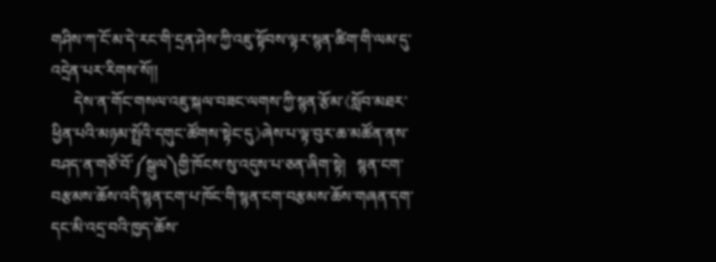གཤིས་ཀ་ངོ་མ་དེ་རང་གི་དྲན་ཤེས་ཀྱི་འཇུ་སྟོབས་ལྟར་སྙན་ཚིག་གི་ལམ་དུ་འདྲེན་པར་རིགས་སོ།།
      དེས་ན་གོང་གསལ་འཇུ་སྐལ་བཟང་ལགས་ཀྱི་སྙན་རྩོམ་《སློབ་མཐར་ཕྱིན་པའི་མཉམ་སྤྲོའི་དགུང་ཚོགས་སྟེང་དུ》ཞེས་པ་ལྟ་བུར་ཆ་མཚོན་ནས་བཤད་ན་གཙོ་བོ་༼སྒུལ༽གྱི་ཁོངས་སུ་འདུས་པ་ཅན་ཞིག་སྟེ།   སྙན་ངག་བརྩམས་ཆོས་འདི་སྙན་ངག་པ་ཁོང་གི་སྙན་ངག་བརྩམས་ཆོས་གཞན་དག་དང་མི་འདྲ་བའི་ཁྱད་ཆོས་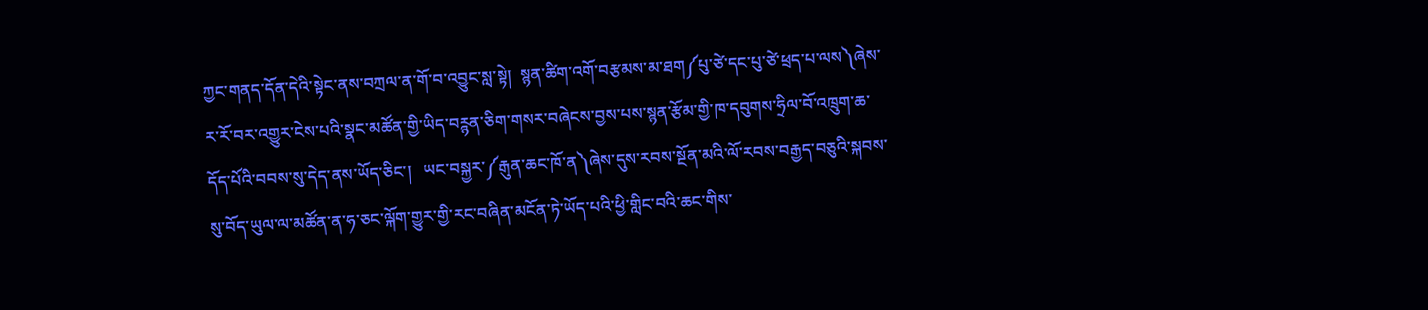ཀྱང་གནད་དོན་དེའི་སྟེང་ནས་བཀྲལ་ན་གོ་བ་འབྱུང་སླ་སྟེ།  སྙན་ཚིག་འགོ་བརྩམས་མ་ཐག༼པུ་ཙེ་དང་པུ་ཙེ་ཕྲད་པ་ལས༽ཞེས་ར་རོ་བར་འགྱུར་ངེས་པའི་སྣང་མཚོན་གྱི་ཡིད་བཪྙན་ཅིག་གསར་བཞེངས་བྱས་པས་སྙན་རྩོམ་གྱི་ཁ་དབུགས་ཧྲིལ་བོ་འཁྲུག་ཆ་དོད་པོའི་བབས་སུ་དེད་ནས་ཡོད་ཅིང་།   ཡང་བསྐྱར་༼རྒུན་ཆང་ཁོ་ན༽ཞེས་དུས་རབས་སྔོན་མའི་ལོ་རབས་བརྒྱད་བཅུའི་སྐབས་སུ་བོད་ཡུལ་ལ་མཚོན་ན་ཧ་ཅང་ལྐོག་གྱུར་གྱི་རང་བཞིན་མངོན་ཏེ་ཡོད་པའི་ཕྱི་གླིང་བའི་ཆང་གིས་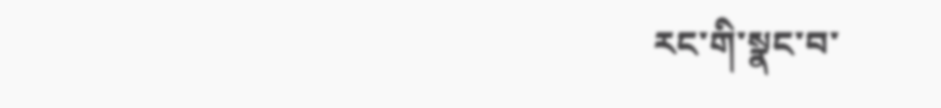རང་གི་སྣང་བ་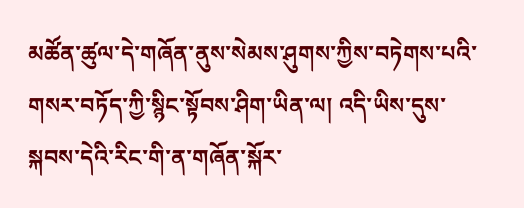མཚོན་ཚུལ་དེ་གཞོན་ནུས་སེམས་ཤུགས་ཀྱིས་བཏེགས་པའི་གསར་བཏོད་ཀྱི་སྙིང་སྟོབས་ཤིག་ཡིན་ལ། འདི་ཡིས་དུས་སྐབས་དེའི་རིང་གི་ན་གཞོན་སྐོར་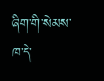ཞིག་གི་སེམས་ཁ་དེ་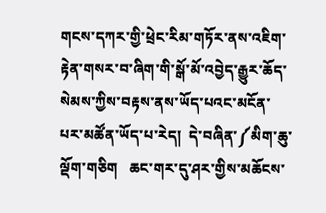གངས་དཀར་གྱི་ཕྲེང་རིམ་གཏོར་ནས་འཇིག་རྟེན་གསར་བ་ཞིག་གི་སྒོ་མོ་འབྱེད་རྒྱུར་ཆོད་སེམས་ཀྱིས་བརྟས་ནས་ཡོད་པའང་མངོན་པར་མཚོན་ཡོད་པ་རེད།  དེ་བཞིན་༼མིག་ཆུ་ལྡོག་གཅིག   ཆང་གར་དུ་ཤར་གྱིས་མཆོངས་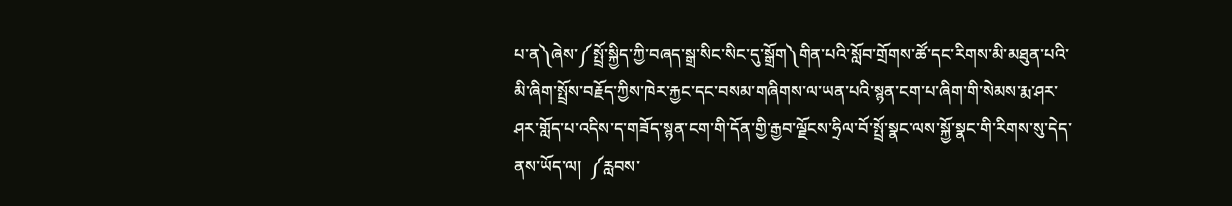པ་ན༽ཞེས་༼སྤྲོ་སྐྱིད་ཀྱི་བཞད་སྒྲ་སིང་སིང་དུ་སྒྲོག༽གིན་པའི་སློབ་གྲོགས་ཚོ་དང་རིགས་མི་མཐུན་པའི་མི་ཞིག་སྤྲོས་བརྗོད་ཀྱིས་ཁེར་རྐྱང་དང་བསམ་གཞིགས་ལ་ཡན་པའི་སྙན་ངག་པ་ཞིག་གི་སེམས་རྨ་ཤར་ཤར་གློད་པ་འདིས་ད་གཟོད་སྙན་ངག་གི་དོན་གྱི་རྒྱབ་ལྗོངས་ཧྲིལ་བོ་སྤྲོ་སྣང་ལས་སྐྱོ་སྣང་གི་རིགས་སུ་དེད་ནས་ཡོད་ལ།  ༼རླབས་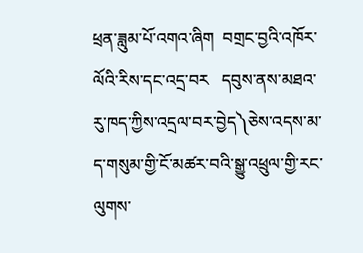ཕྲན་ཟླུམ་པོ་འགའ་ཞིག  བགྲང་བྱའི་འཁོར་ལོའི་རིས་དང་འདྲ་བར   དབུས་ནས་མཐའ་རུ་ཁད་ཀྱིས་འདྲལ་བར་བྱེད༽ཅེས་འདས་མ་ད་གསུམ་གྱི་ངོ་མཚར་བའི་སྒྱུ་འཕྲུལ་གྱི་རང་ལུགས་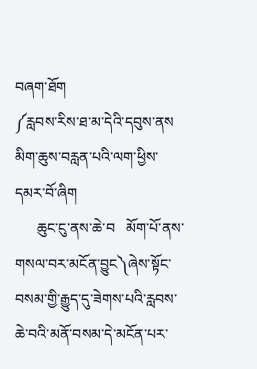བཞག་ཐོག
༼རླབས་རིས་ཐ་མ་དེའི་དབུས་ནས   མིག་ཆུས་བརླན་པའི་ལག་ཕྱིས་དམར་བོ་ཞིག
      ཆུང་ངུ་ནས་ཆེ་བ   མོག་པོ་ནས་གསལ་བར་མངོན་བྱུང༽ཞེས་སྟོང་བསམ་གྱི་རྒྱུད་དུ་ཟེགས་པའི་རླབས་ཆེ་བའི་མནོ་བསམ་དེ་མངོན་པར་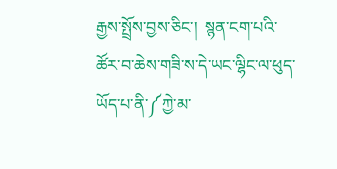རྒྱས་སྤྲོས་བྱས་ཅིང་།  སྙན་ངག་པའི་ཚོར་བ་ཆེས་གཟི་ས་དེ་ཡང་ལྷིང་ལ་ཕུད་ཡོད་པ་ནི་༼ཀྱེ་མ་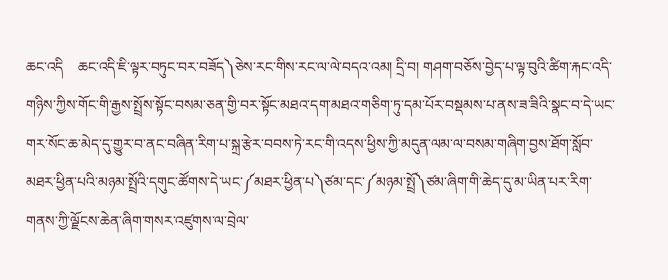ཆང་འདི    ཆང་འདི་ཇི་ལྟར་བཏུང་བར་བཟོད༽ཅེས་རང་གིས་རང་ལ་ལེ་བདའ་འམ། དྲི་བ། གཤག་བཅོས་བྱེད་པ་ལྟ་བུའི་ཚིག་རྐང་འདི་གཉིས་ཀྱིས་གོང་གི་རྒྱས་སྤྲོས་སྟོང་བསམ་ཅན་གྱི་བར་སྟོང་མཐའ་དག་མཐའ་གཅིག་ཏུ་དམ་པོར་བསྡམས་པ་ནས་ཟ་ཟིའི་སྣང་བ་དེ་ཡང་གར་སོང་ཆ་མེད་དུ་གྱུར་བ་ནང་བཞིན་རིག་པ་སྐྲ་རྩེར་བབས་ཏེ་རང་གི་འདས་ཕྱིས་ཀྱི་མདུན་ལམ་ལ་བསམ་གཞིག་བྱས་ཐོག་སློབ་མཐར་ཕྱིན་པའི་མཉམ་སྤྲོའི་དགུང་ཚོགས་དེ་ཡང་༼མཐར་ཕྱིན་པ༽ཙམ་དང་༼མཉམ་སྤྲོ༽ཙམ་ཞིག་གི་ཆེད་དུ་མ་ཡིན་པར་རིག་གནས་ཀྱི་ལྗོངས་ཆེན་ཞིག་གསར་འཛུགས་ལ་བྲེལ་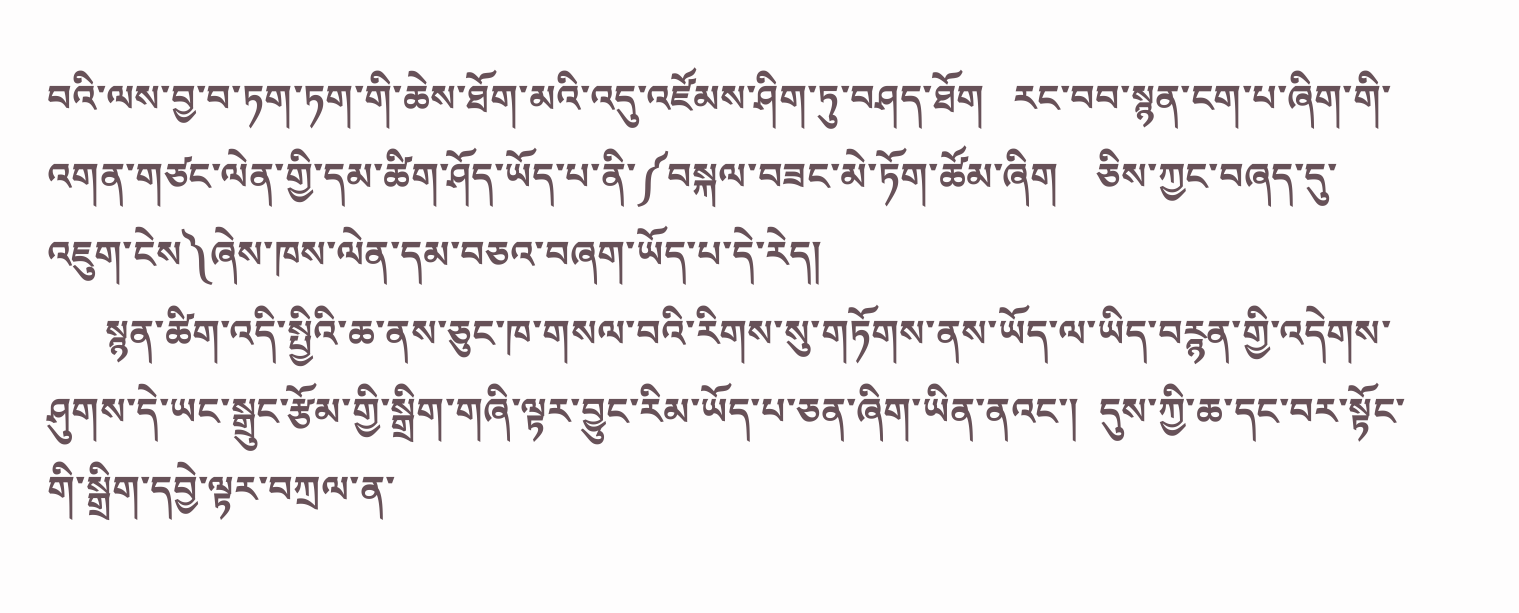བའི་ལས་བྱ་བ་ཏག་ཏག་གི་ཆེས་ཐོག་མའི་འདུ་འཛོམས་ཤིག་ཏུ་བཤད་ཐོག   རང་བབ་སྙན་ངག་པ་ཞིག་གི་འགན་གཙང་ལེན་གྱི་དམ་ཚིག་ཤོད་ཡོད་པ་ནི་༼བསྐལ་བཟང་མེ་ཏོག་ཚོམ་ཞིག    ཅིས་ཀྱང་བཞད་དུ་འཇུག་ངེས༽ཞེས་ཁས་ལེན་དམ་བཅའ་བཞག་ཡོད་པ་དེ་རེད།
      སྙན་ཚིག་འདི་སྤྱིའི་ཆ་ནས་ཅུང་ཁ་གསལ་བའི་རིགས་སུ་གཏོགས་ནས་ཡོད་ལ་ཡིད་བཪྙན་གྱི་འདེགས་ཤུགས་དེ་ཡང་སྒྲུང་རྩོམ་གྱི་སྒྲིག་གཞི་ལྟར་བྱུང་རིམ་ཡོད་པ་ཅན་ཞིག་ཡིན་ནའང་།  དུས་ཀྱི་ཆ་དང་བར་སྟོང་གི་སྒྲིག་དབྱེ་ལྟར་བཀྲལ་ན་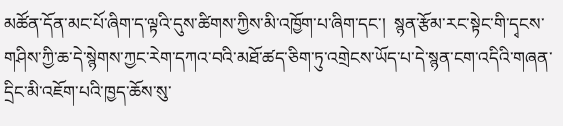མཚོན་དོན་མང་པོ་ཞིག་ད་ལྟའི་དུས་ཚིགས་ཀྱིས་མི་འཁྱོག་པ་ཞིག་དང་།  སྙན་རྩོམ་རང་སྟེང་གི་དྭངས་གཤིས་ཀྱི་ཆ་དེ་སྙེགས་ཀྱང་རེག་དཀའ་བའི་མཐོ་ཚད་ཅིག་ཏུ་འགྲེངས་ཡོད་པ་དེ་སྙན་ངག་འདིའི་གཞན་དྲིང་མི་འཇོག་པའི་ཁྱད་ཆོས་སུ་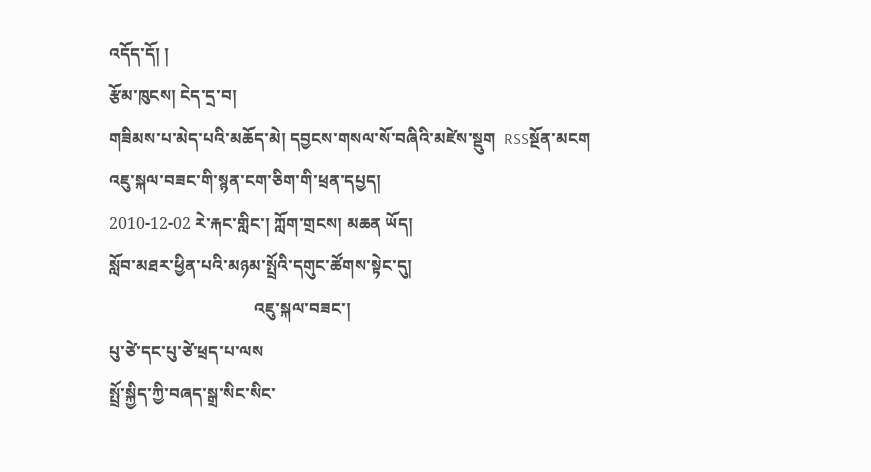འདོད་དོ། །
རྩོམ་ཁུངས། ངེད་དྲ་བ།
གཟིམས་པ་མེད་པའི་མཆོད་མེ། དབྱངས་གསལ་སོ་བཞིའི་མཛེས་སྡུག  RSSསྔོན་མངག
འཇུ་སྐལ་བཟང་གི་སྙན་ངག་ཅིག་གི་ཕྲན་དཔྱད།
2010-12-02 རེ་རྐང་གླིང་། ཀློག་གྲངས། མཆན ཡོད།
སློབ་མཐར་ཕྱིན་པའི་མཉམ་སྤྲོའི་དགུང་ཚོགས་སྟེང་དུ།
                                   འཇུ་སྐལ་བཟང་།
པུ་ཙེ་དང་པུ་ཙེ་ཕྲད་པ་ལས
སྤྲོ་སྐྱིད་ཀྱི་བཞད་སྒྲ་སིང་སིང་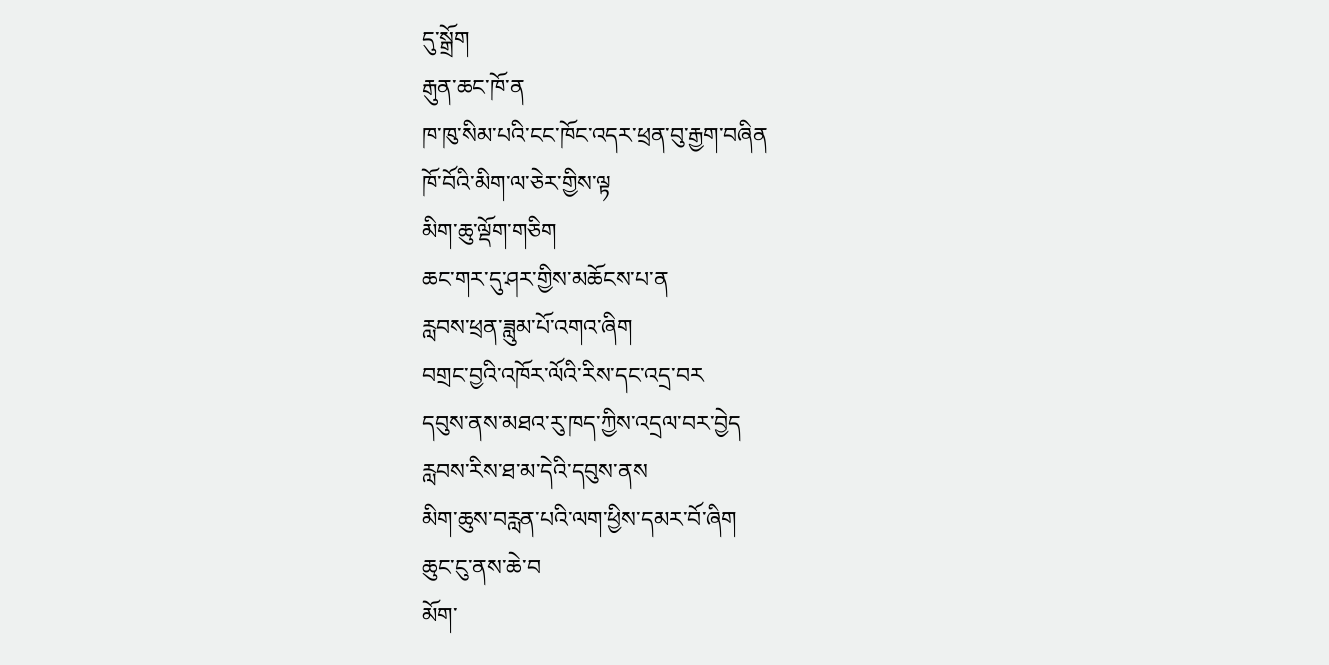དུ་སྒྲོག
རྒུན་ཆང་ཁོ་ན
ཁ་ཁུ་སིམ་པའི་ངང་ཁོང་འདར་ཕྲན་བུ་རྒྱག་བཞིན
ཁོ་བོའི་མིག་ལ་ཅེར་གྱིས་ལྟ
མིག་ཆུ་ལྡོག་གཅིག
ཆང་གར་དུ་ཤར་གྱིས་མཆོངས་པ་ན
རླབས་ཕྲན་ཟླུམ་པོ་འགའ་ཞིག
བགྲང་བྱའི་འཁོར་ལོའི་རིས་དང་འདྲ་བར
དབུས་ནས་མཐའ་རུ་ཁད་ཀྱིས་འདྲལ་བར་བྱེད
རླབས་རིས་ཐ་མ་དེའི་དབུས་ནས
མིག་ཆུས་བརླན་པའི་ལག་ཕྱིས་དམར་བོ་ཞིག
ཆུང་ངུ་ནས་ཆེ་བ
མོག་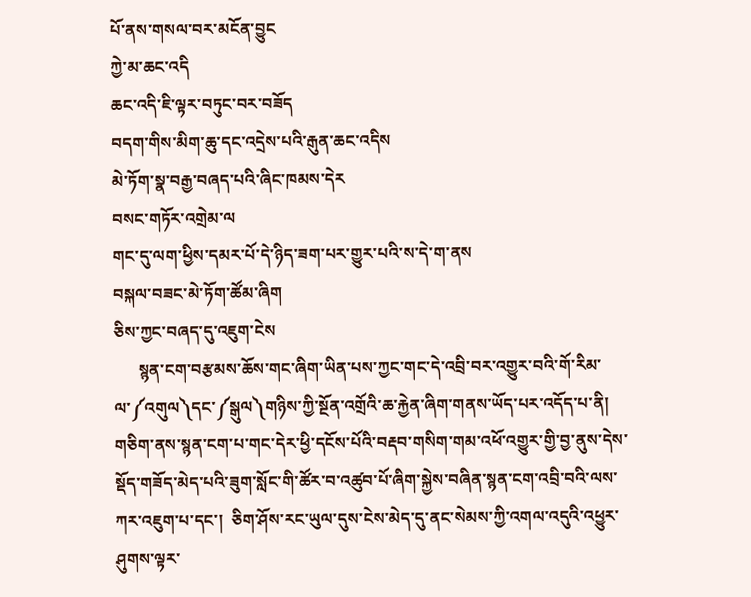པོ་ནས་གསལ་བར་མངོན་བྱུང
ཀྱེ་མ་ཆང་འདི
ཆང་འདི་ཇི་ལྟར་བཏུང་བར་བཟོད
བདག་གིས་མིག་ཆུ་དང་འདྲེས་པའི་རྒུན་ཆང་འདིས
མེ་ཏོག་སྣ་བརྒྱ་བཞད་པའི་ཞིང་ཁམས་དེར
བསང་གཏོར་འགྲེམ་ལ
གང་དུ་ལག་ཕྱིས་དམར་པོ་དེ་ཉིད་ཟག་པར་གྱུར་པའི་ས་དེ་ག་ནས
བསྐལ་བཟང་མེ་ཏོག་ཚོམ་ཞིག
ཅིས་ཀྱང་བཞད་དུ་འཇུག་ངེས
      སྙན་ངག་བརྩམས་ཆོས་གང་ཞིག་ཡིན་པས་ཀྱང་གང་དེ་འབྲི་བར་འགྱུར་བའི་གོ་རིམ་ལ་༼འགུལ༽དང་༼སྒུལ༽གཉིས་ཀྱི་སྔོན་འགྲོའི་ཆ་རྐྱེན་ཞིག་གནས་ཡོད་པར་འདོད་པ་ནི།  གཅིག་ནས་སྙན་ངག་པ་གང་དེར་ཕྱི་དངོས་པོའི་བརྡབ་གསིག་གམ་འཕོ་འགྱུར་གྱི་བྱ་ནུས་དེས་སྡོད་གཟོད་མེད་པའི་ཟུག་སློང་གི་ཚོར་བ་འཚུབ་པོ་ཞིག་སྐྱེས་བཞིན་སྙན་ངག་འབྲི་བའི་ལས་ཀར་འཇུག་པ་དང་།  ཅིག་ཤོས་རང་ཡུལ་དུས་ངེས་མེད་དུ་ནང་སེམས་ཀྱི་འགལ་འདུའི་འཕྱུར་ཤུགས་ལྟར་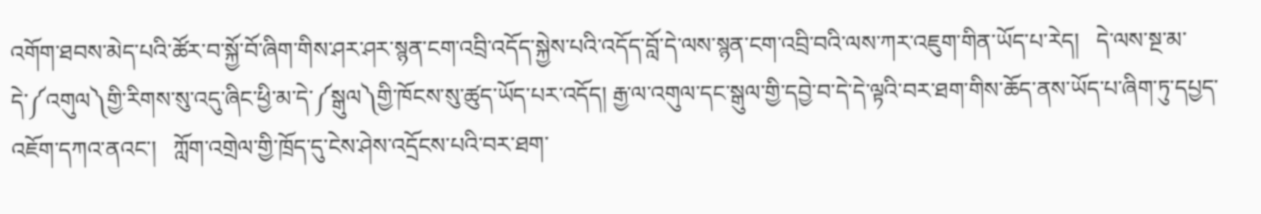འགོག་ཐབས་མེད་པའི་ཚོར་བ་སྐྱོ་བོ་ཞིག་གིས་ཤར་ཤར་སྙན་ངག་འབྲི་འདོད་སྐྱེས་པའི་འདོད་བློ་དེ་ལས་སྙན་ངག་འབྲི་བའི་ལས་ཀར་འཇུག་གིན་ཡོད་པ་རེད།   དེ་ལས་སྔ་མ་དེ་༼འགུལ༽གྱི་རིགས་སུ་འདུ་ཞིང་ཕྱི་མ་དེ་༼སྒུལ༽གྱི་ཁོངས་སུ་ཚུད་ཡོད་པར་འདོད། རྒྱ་ལ་འགུལ་དང་སྒུལ་གྱི་དབྱེ་བ་དེ་དེ་ལྟའི་བར་ཐག་གིས་ཆོད་ནས་ཡོད་པ་ཞིག་ཏུ་དཔྱད་འཇོག་དཀའ་ནའང་།   ཀློག་འགྲེལ་གྱི་ཁྲོད་དུ་ངེས་ཤེས་འདྲོངས་པའི་བར་ཐག་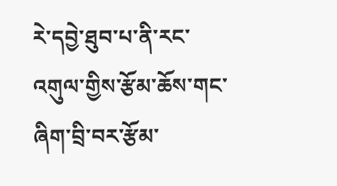རེ་དབྱེ་ཐུབ་པ་ནི་རང་འགུལ་གྱིས་རྩོམ་ཆོས་གང་ཞིག་བྲི་བར་རྩོམ་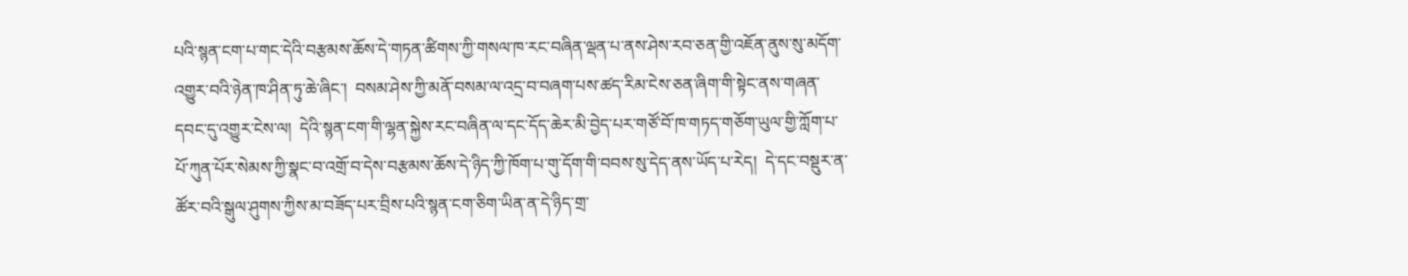པའི་སྙན་ངག་པ་གང་དེའི་བརྩམས་ཆོས་དེ་གཏན་ཚིགས་ཀྱི་གསལ་ཁ་རང་བཞིན་ལྡན་པ་ནས་ཤེས་རབ་ཅན་གྱི་འཇོན་ནུས་སུ་མདོག་འགྱུར་བའི་ཉེན་ཁ་ཤིན་ཏུ་ཆེ་ཞིང་།  བསམ་ཤེས་ཀྱི་མནོ་བསམ་ལ་འདྲ་བ་བཞག་པས་ཚད་རིམ་ངེས་ཅན་ཞིག་གི་སྟེང་ནས་གཞན་དབང་དུ་འགྱུར་ངེས་ལ།  དེའི་སྙན་ངག་གི་ལྷན་སྐྱེས་རང་བཞིན་ལ་དང་དོད་ཆེར་མི་བྱེད་པར་གཙོ་བོ་ཁ་གཏད་གཅོག་ཡུལ་གྱི་ཀློག་པ་པོ་ཀུན་པོར་སེམས་ཀྱི་སྣང་བ་འགྲོ་བ་དེས་བརྩམས་ཆོས་དེ་ཉིད་ཀྱི་ཁོག་པ་གུ་དོག་གི་བབས་སུ་དེད་ནས་ཡོད་པ་རེད།  དེ་དང་བསྡུར་ན་ཚོར་བའི་སྒུལ་ཤུགས་ཀྱིས་མ་བཟོད་པར་བྲིས་པའི་སྙན་ངག་ཅིག་ཡིན་ན་དེ་ཉིད་གྲ་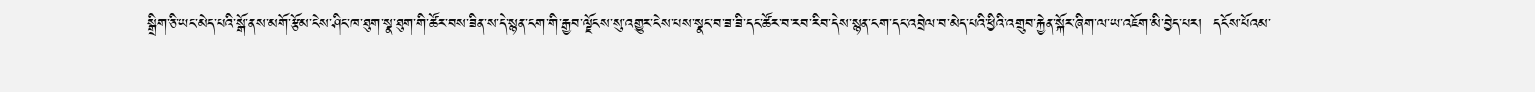སྒྲིག་ཅི་ཡང་མེད་པའི་སྒོ་ནས་མགོ་རྩོམ་ངེས་ཤིང་ཁ་ཐུག་སྣ་ཐུག་གི་ཚོར་བས་ཟིན་ས་དེ་སྙན་ངག་གི་རྒྱབ་ལྗོངས་སུ་འགྱུར་ངེས་པས་སྣང་བ་ཟ་ཟི་དང་ཚོར་བ་རབ་རིབ་དེས་སྙན་ངག་དང་འབྲེལ་བ་མེད་པའི་ཕྱིའི་འགྲུབ་རྐྱེན་སྐོར་ཞིག་ལ་ཡ་འཇོག་མི་བྱེད་པར།  དངོས་པོའམ་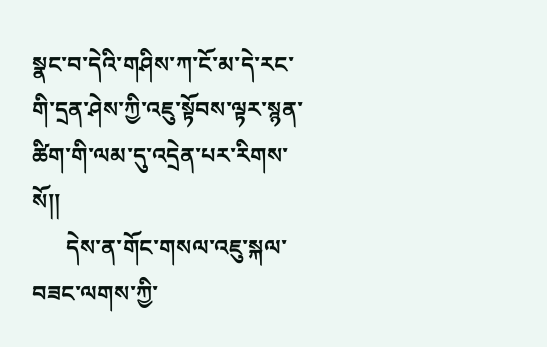སྣང་བ་དེའི་གཤིས་ཀ་ངོ་མ་དེ་རང་གི་དྲན་ཤེས་ཀྱི་འཇུ་སྟོབས་ལྟར་སྙན་ཚིག་གི་ལམ་དུ་འདྲེན་པར་རིགས་སོ།།
      དེས་ན་གོང་གསལ་འཇུ་སྐལ་བཟང་ལགས་ཀྱི་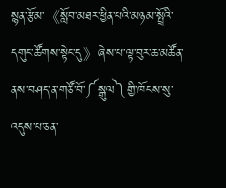སྙན་རྩོམ་《སློབ་མཐར་ཕྱིན་པའི་མཉམ་སྤྲོའི་དགུང་ཚོགས་སྟེང་དུ》ཞེས་པ་ལྟ་བུར་ཆ་མཚོན་ནས་བཤད་ན་གཙོ་བོ་༼སྒུལ༽གྱི་ཁོངས་སུ་འདུས་པ་ཅན་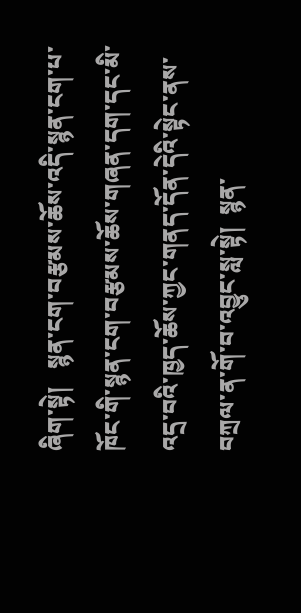ཞིག་སྟེ།   སྙན་ངག་བརྩམས་ཆོས་འདི་སྙན་ངག་པ་ཁོང་གི་སྙན་ངག་བརྩམས་ཆོས་གཞན་དག་དང་མི་འདྲ་བའི་ཁྱད་ཆོས་ཀྱང་གནད་དོན་དེའི་སྟེང་ནས་བཀྲལ་ན་གོ་བ་འབྱུང་སླ་སྟེ།  སྙན་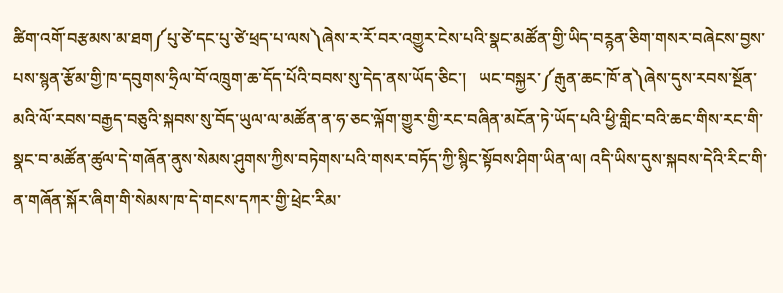ཚིག་འགོ་བརྩམས་མ་ཐག༼པུ་ཙེ་དང་པུ་ཙེ་ཕྲད་པ་ལས༽ཞེས་ར་རོ་བར་འགྱུར་ངེས་པའི་སྣང་མཚོན་གྱི་ཡིད་བཪྙན་ཅིག་གསར་བཞེངས་བྱས་པས་སྙན་རྩོམ་གྱི་ཁ་དབུགས་ཧྲིལ་བོ་འཁྲུག་ཆ་དོད་པོའི་བབས་སུ་དེད་ནས་ཡོད་ཅིང་།   ཡང་བསྐྱར་༼རྒུན་ཆང་ཁོ་ན༽ཞེས་དུས་རབས་སྔོན་མའི་ལོ་རབས་བརྒྱད་བཅུའི་སྐབས་སུ་བོད་ཡུལ་ལ་མཚོན་ན་ཧ་ཅང་ལྐོག་གྱུར་གྱི་རང་བཞིན་མངོན་ཏེ་ཡོད་པའི་ཕྱི་གླིང་བའི་ཆང་གིས་རང་གི་སྣང་བ་མཚོན་ཚུལ་དེ་གཞོན་ནུས་སེམས་ཤུགས་ཀྱིས་བཏེགས་པའི་གསར་བཏོད་ཀྱི་སྙིང་སྟོབས་ཤིག་ཡིན་ལ། འདི་ཡིས་དུས་སྐབས་དེའི་རིང་གི་ན་གཞོན་སྐོར་ཞིག་གི་སེམས་ཁ་དེ་གངས་དཀར་གྱི་ཕྲེང་རིམ་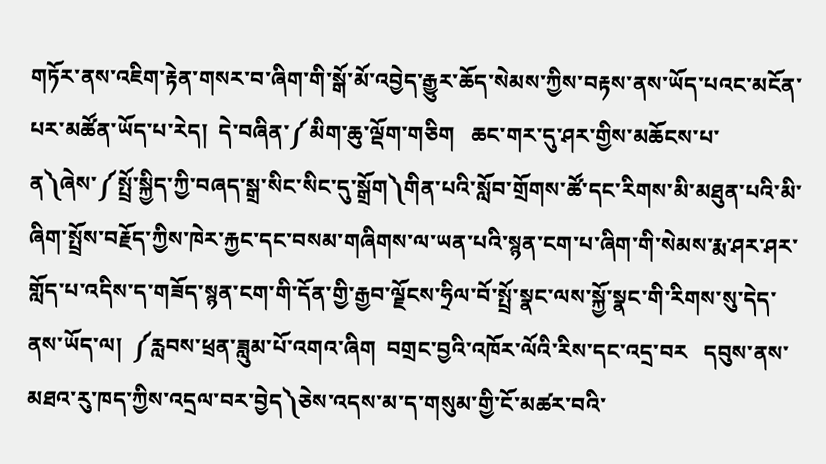གཏོར་ནས་འཇིག་རྟེན་གསར་བ་ཞིག་གི་སྒོ་མོ་འབྱེད་རྒྱུར་ཆོད་སེམས་ཀྱིས་བརྟས་ནས་ཡོད་པའང་མངོན་པར་མཚོན་ཡོད་པ་རེད།  དེ་བཞིན་༼མིག་ཆུ་ལྡོག་གཅིག   ཆང་གར་དུ་ཤར་གྱིས་མཆོངས་པ་ན༽ཞེས་༼སྤྲོ་སྐྱིད་ཀྱི་བཞད་སྒྲ་སིང་སིང་དུ་སྒྲོག༽གིན་པའི་སློབ་གྲོགས་ཚོ་དང་རིགས་མི་མཐུན་པའི་མི་ཞིག་སྤྲོས་བརྗོད་ཀྱིས་ཁེར་རྐྱང་དང་བསམ་གཞིགས་ལ་ཡན་པའི་སྙན་ངག་པ་ཞིག་གི་སེམས་རྨ་ཤར་ཤར་གློད་པ་འདིས་ད་གཟོད་སྙན་ངག་གི་དོན་གྱི་རྒྱབ་ལྗོངས་ཧྲིལ་བོ་སྤྲོ་སྣང་ལས་སྐྱོ་སྣང་གི་རིགས་སུ་དེད་ནས་ཡོད་ལ།  ༼རླབས་ཕྲན་ཟླུམ་པོ་འགའ་ཞིག  བགྲང་བྱའི་འཁོར་ལོའི་རིས་དང་འདྲ་བར   དབུས་ནས་མཐའ་རུ་ཁད་ཀྱིས་འདྲལ་བར་བྱེད༽ཅེས་འདས་མ་ད་གསུམ་གྱི་ངོ་མཚར་བའི་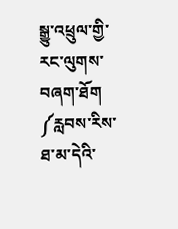སྒྱུ་འཕྲུལ་གྱི་རང་ལུགས་བཞག་ཐོག
༼རླབས་རིས་ཐ་མ་དེའི་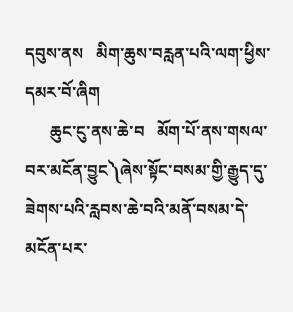དབུས་ནས   མིག་ཆུས་བརླན་པའི་ལག་ཕྱིས་དམར་བོ་ཞིག
      ཆུང་ངུ་ནས་ཆེ་བ   མོག་པོ་ནས་གསལ་བར་མངོན་བྱུང༽ཞེས་སྟོང་བསམ་གྱི་རྒྱུད་དུ་ཟེགས་པའི་རླབས་ཆེ་བའི་མནོ་བསམ་དེ་མངོན་པར་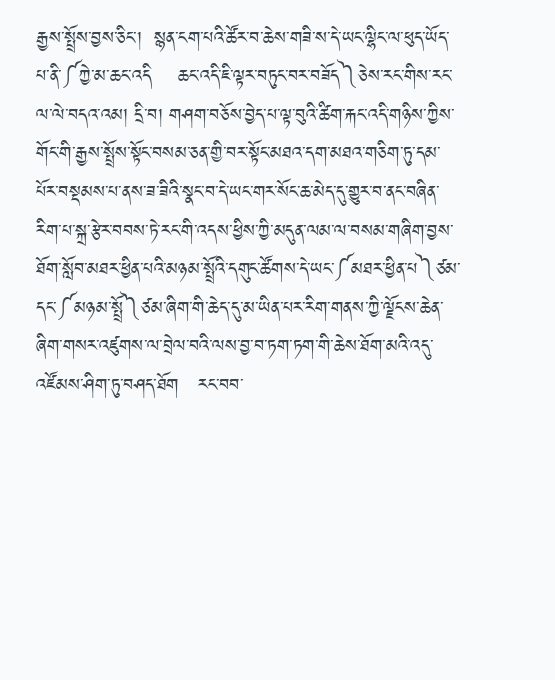རྒྱས་སྤྲོས་བྱས་ཅིང་།  སྙན་ངག་པའི་ཚོར་བ་ཆེས་གཟི་ས་དེ་ཡང་ལྷིང་ལ་ཕུད་ཡོད་པ་ནི་༼ཀྱེ་མ་ཆང་འདི    ཆང་འདི་ཇི་ལྟར་བཏུང་བར་བཟོད༽ཅེས་རང་གིས་རང་ལ་ལེ་བདའ་འམ། དྲི་བ། གཤག་བཅོས་བྱེད་པ་ལྟ་བུའི་ཚིག་རྐང་འདི་གཉིས་ཀྱིས་གོང་གི་རྒྱས་སྤྲོས་སྟོང་བསམ་ཅན་གྱི་བར་སྟོང་མཐའ་དག་མཐའ་གཅིག་ཏུ་དམ་པོར་བསྡམས་པ་ནས་ཟ་ཟིའི་སྣང་བ་དེ་ཡང་གར་སོང་ཆ་མེད་དུ་གྱུར་བ་ནང་བཞིན་རིག་པ་སྐྲ་རྩེར་བབས་ཏེ་རང་གི་འདས་ཕྱིས་ཀྱི་མདུན་ལམ་ལ་བསམ་གཞིག་བྱས་ཐོག་སློབ་མཐར་ཕྱིན་པའི་མཉམ་སྤྲོའི་དགུང་ཚོགས་དེ་ཡང་༼མཐར་ཕྱིན་པ༽ཙམ་དང་༼མཉམ་སྤྲོ༽ཙམ་ཞིག་གི་ཆེད་དུ་མ་ཡིན་པར་རིག་གནས་ཀྱི་ལྗོངས་ཆེན་ཞིག་གསར་འཛུགས་ལ་བྲེལ་བའི་ལས་བྱ་བ་ཏག་ཏག་གི་ཆེས་ཐོག་མའི་འདུ་འཛོམས་ཤིག་ཏུ་བཤད་ཐོག   རང་བབ་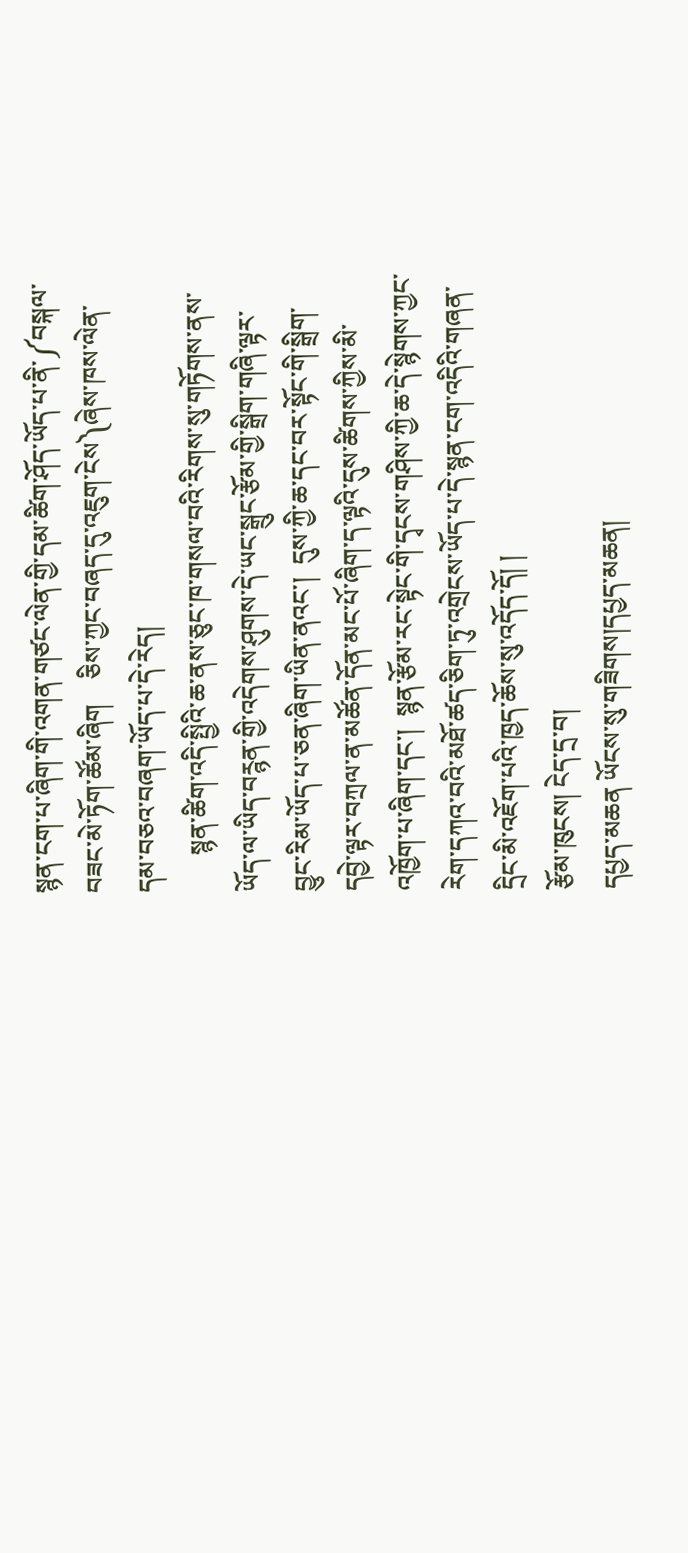སྙན་ངག་པ་ཞིག་གི་འགན་གཙང་ལེན་གྱི་དམ་ཚིག་ཤོད་ཡོད་པ་ནི་༼བསྐལ་བཟང་མེ་ཏོག་ཚོམ་ཞིག    ཅིས་ཀྱང་བཞད་དུ་འཇུག་ངེས༽ཞེས་ཁས་ལེན་དམ་བཅའ་བཞག་ཡོད་པ་དེ་རེད།
      སྙན་ཚིག་འདི་སྤྱིའི་ཆ་ནས་ཅུང་ཁ་གསལ་བའི་རིགས་སུ་གཏོགས་ནས་ཡོད་ལ་ཡིད་བཪྙན་གྱི་འདེགས་ཤུགས་དེ་ཡང་སྒྲུང་རྩོམ་གྱི་སྒྲིག་གཞི་ལྟར་བྱུང་རིམ་ཡོད་པ་ཅན་ཞིག་ཡིན་ནའང་།  དུས་ཀྱི་ཆ་དང་བར་སྟོང་གི་སྒྲིག་དབྱེ་ལྟར་བཀྲལ་ན་མཚོན་དོན་མང་པོ་ཞིག་ད་ལྟའི་དུས་ཚིགས་ཀྱིས་མི་འཁྱོག་པ་ཞིག་དང་།  སྙན་རྩོམ་རང་སྟེང་གི་དྭངས་གཤིས་ཀྱི་ཆ་དེ་སྙེགས་ཀྱང་རེག་དཀའ་བའི་མཐོ་ཚད་ཅིག་ཏུ་འགྲེངས་ཡོད་པ་དེ་སྙན་ངག་འདིའི་གཞན་དྲིང་མི་འཇོག་པའི་ཁྱད་ཆོས་སུ་འདོད་དོ། །
རྩོམ་ཁུངས། ངེད་དྲ་བ།
དཔྱད་མཆན ཡོངས་སུ་གཟིགས།དཔྱད་མཆན།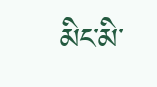མིང་མི་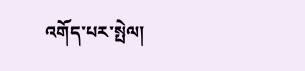འགོད་པར་སྤེལ།